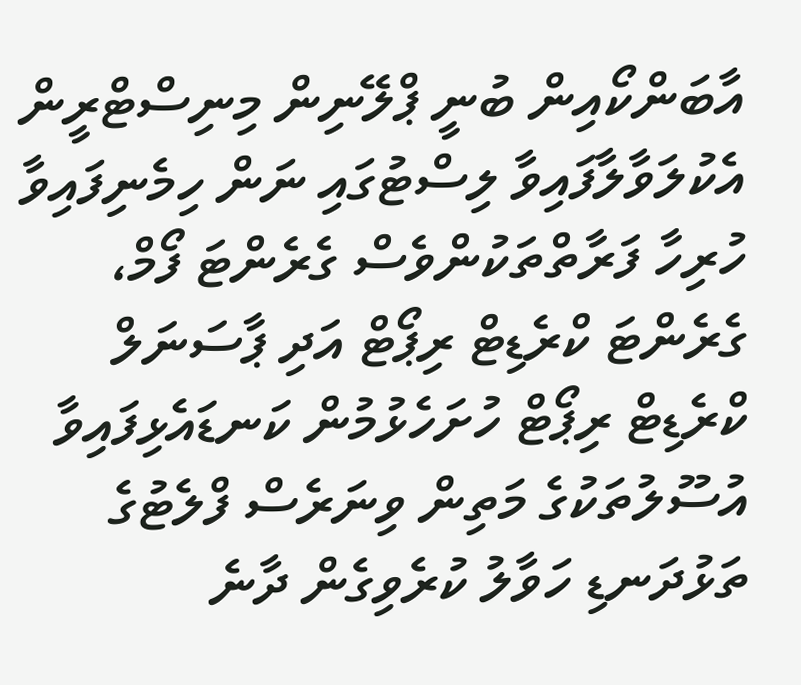އާބަންކޯއިން ބުނީ ޕްލޭނިން މިނިސްޓްރީން އެކުލަވާލާފައިވާ ލިސްޓުގައި ނަން ހިމެނިފައިވާ ހުރިހާ ފަރާތްތަކުންވެސް ގެރެންޓަ ފޯމް، ގެރެންޓަ ކްރެޑިޓް ރިޕޯޓް އަދި ޕާސަނަލް ކްރެޑިޓް ރިޕޯޓް ހުށަހެޅުމުން ކަނޑައެޅިފައިވާ އުސޫލުތަކުގެ މަތިން ވިނަރެސް ފްލެޓުގެ ތަޅުދަނޑި ހަވާލު ކުރެވިގެން ދާނެ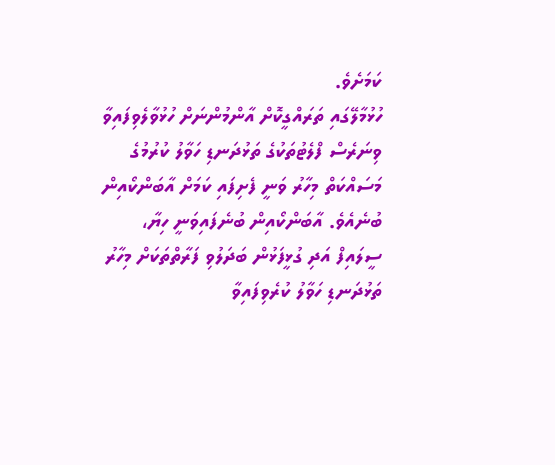ކަމަށެވެ.
ހުޅުމާލޭގައި ތަރައްގީކޮށް އާންމުންނަށް ހުޅުވާލެވިފައިވާ ވިނަރެސް ފްލެޓުތަކުގެ ތަޅުދަނޑި ހަވާލު ކުރުމުގެ މަސައްކަތް މިހާރު ވަނީ ފެށިފައި ކަމަށް އާބަންކޯއިން ބުނެއެވެ. އާބަންކޯއިން ބުނެފައިވަނީ ހިޔާ، ސީލައިފް އަދި ގުޅީފަޅުން ބަދަލުވި ފަރާތްތަކަށް މިހާރު ތަޅުދަނޑި ހަވާލު ކުރެވިފައިވާ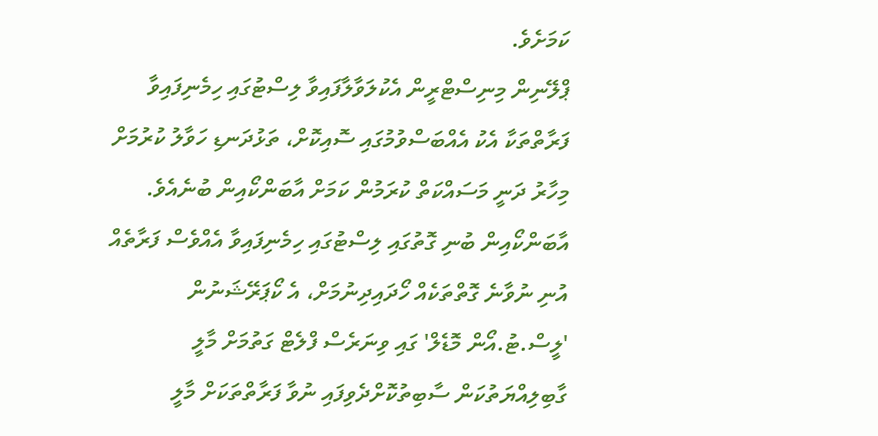ކަމަށެވެ.
ޕްލޭނިން މިނިސްޓްރީން އެކުލަވާލާފައިވާ ލިސްޓުގައި ހިމެނިފައިވާ ފަރާތްތަކާ އެކު އެއްބަސްވުމުގައި ސޮއިކޮށް، ތަޅުދަނޑި ހަވާލު ކުރުމަށް މިހާރު ދަނީ މަސައްކަތް ކުރަމުން ކަމަށް އާބަންކޯއިން ބުނެއެވެ.
އާބަންކޯއިން ބުނި ގޮތުގައި ލިސްޓުގައި ހިމެނިފައިވާ އެއްވެސް ފަރާތެއް އުނި ނުވާނެ ގޮތްތަކެއް ހޯދައިދިނުމަށް، އެ ކޯޕަރޭޝަނުން 'ލީސް.ޓު.އޯން މޮޑެލް' ގައި ވިނަރެސް ފްލެޓް ގަތުމަށް މާލީ ގާބިލިއްޔަތުކަން ސާބިތުކޮށްދެވިފައި ނުވާ ފަރާތްތަކަށް މާލީ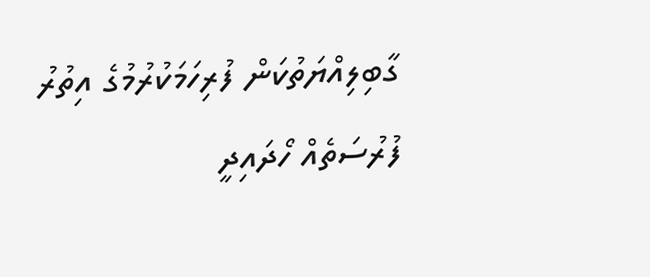ގާބިލިއްޔަތުކަން ފުރިހަމަކުރުމުގެ އިތުރު ފުރުސަތެއް ހޯދައިދީ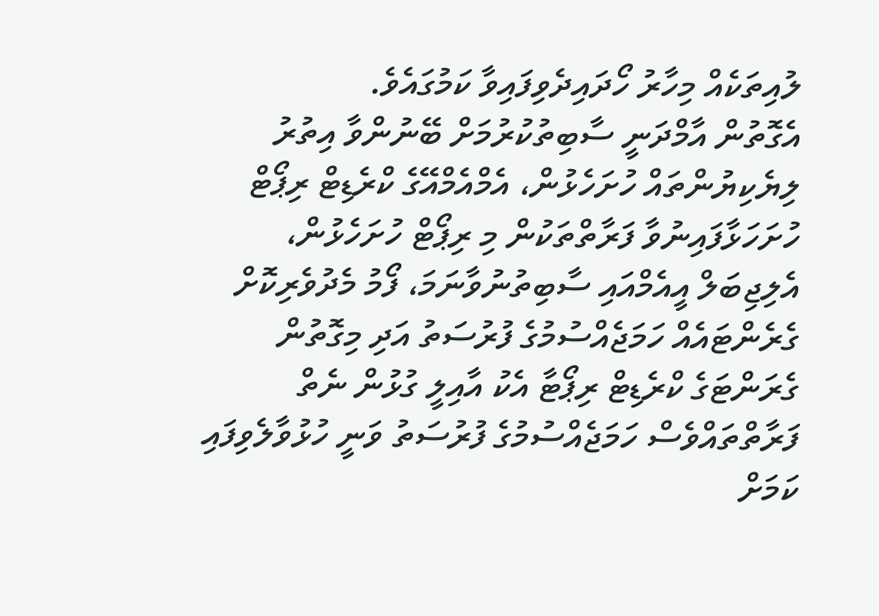ލުއިތަކެއް މިހާރު ހޯދައިދެވިފައިވާ ކަމުގައެވެ.
އެގޮތުން އާމްދަނީ ސާބިތުކުރުމަށް ބޭނުންވާ އިތުރު ލިޔެކިޔުންތައް ހުށަހެޅުން، އެމްއެމްއޭގެ ކްރެޑިޓް ރިޕޯޓް ހުށަހަޅާފައިނުވާ ފަރާތްތަކުން މި ރިޕޯޓް ހުށަހެޅުން، އެލިޖިބަލް އީއެމްއައި ސާބިތުނުވާނަމަ، ފޯމު މެދުވެރިކޮށް ގެރެންޓައެއް ހަމަޖެއްސުމުގެ ފުރުސަތު އަދި މިގޮތުން ގެރަންޓަގެ ކްރެޑިޓް ރިޕޯޓާ އެކު އާއިލީ ގުޅުން ނެތް ފަރާތްތައްވެސް ހަމަޖެއްސުމުގެ ފުރުސަތު ވަނީ ހުޅުވާލެވިފައި ކަމަށް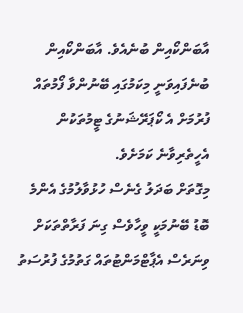އާބަންކޯއިން ބުނެއެވެ. އާބަންކޯއިން ބުނެފައިވަނީ މިކަމުގައި ބޭނުންވާ ފޯމުތައް ފުރުމަށް އެ ކޯޕަރޭޝަނުގެ ޓީމުތަކުން އެހީތެރިވާނެ ކަމަށެވެ.
މިގޮތަށް ބަދަލު ގެނެސް ހުޅުވާލުމުގެ އެންމެ ބޮޑު ބޭނުމަކީ ވީހާވެސް ގިނަ ފަރާތްތަކަށް ވިނަރެސް އެޕާޓްމަންޓުތައް ގަތުމުގެ ފުރުސަތު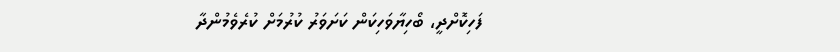ފަހިކޮށްދީ، ބޯހިޔާވަހިކަން ކަށަވަރު ކުރުމަށް ކުރެވެމުންދާ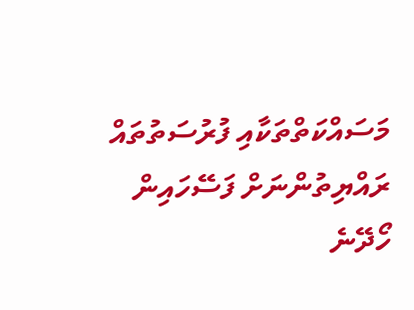މަސައްކަތްތަކާއި ފުރުސަތުތައް ރައްޔިތުންނަށް ފަސޭހައިން ހޯދޭނެ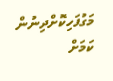މަގުފަހިކޮށްދިނުން ކަމަށް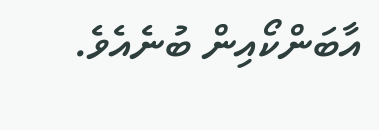އާބަންކޯއިން ބުނެއެވެ.